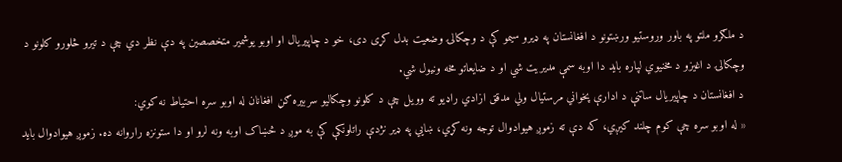د ملګرو ملتو په باور وروستیو ورښتونو د افغانستان په ډیرو سیمو کې د وچکالۍ وضعیت بدل کړی دی، خو د چاپیریال او اوبو یوشمیر متخصصین په دې نظر دي چې د تیرو څلورو کلونو د وچکالۍ د اغیزو د مخنیوي لپاره باید دا اوبه سمې مدیریت شي او د ضایعاتو مخه ونیول شي.
د افغانستان د چاپيریال ساتنې د ادارې پخواني مرستیال ولي مدقق ازادي راډيو ته وویل چې د کلونو وچکالیو سربیره ګڼ افغانان له اوبو سره احتیاط نه کوي:
« له اوبو سره چې کوم چلند کیږي، که دې ته زموږ هیوادوال توجه ونه کړي، ښایي په ډیر نژدې راتلونکې کې به موږ د څښاک اوبه ونه لرو او دا ستونزه راروانه ده. زموږ هیوادوال باید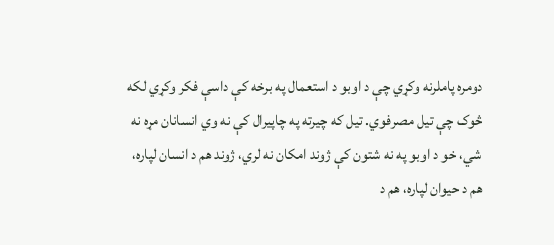دومره پاملرنه وکړي چې د اوبو د استعمال په برخه کې داسې فکر وکړي لکه څوک چې تیل مصرفوي. تیل که چیرته په چاپيرال کې نه وي انسانان مړه نه شي، خو د اوبو په نه شتون کې ژوند امکان نه لري، ژوند هم د انسان لپاره، هم د حیوان لپاره، هم د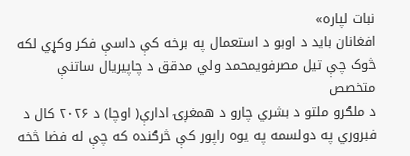نبات لپاره»
افغانان باید د اوبو د استعمال په برخه کې داسې فکر وکړي لکه څوک چې تیل مصرفويمحمد ولي مدقق د چاپيریال ساتنې متخصص
د ملګرو ملتو د بشري چارو د همغږۍ ادارې( اوچا) د ۲۰۲۶ کال د فبروري په دولسمه په یوه راپور کې څرګنده که چې له فضا څخه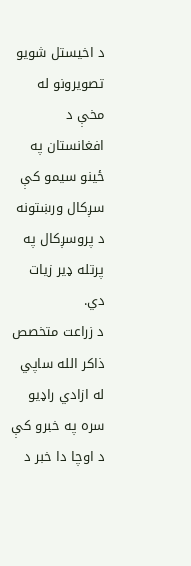د اخیستل شویو تصویرونو له مخې د افغانستان په ځینو سیمو کې سږکال ورښتونه د پروسږکال په پرتله ډیر زیات دي.
د زراعت متخصص ذاکر الله ساپي له ازادي راډيو سره په خبرو کې د اوچا دا خبر د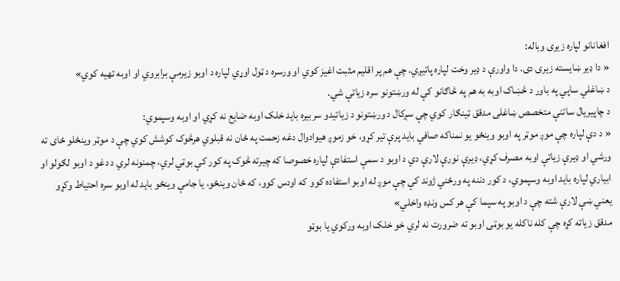افغانانو لپاره زیری وباله:
« دا ډير ښایسته زیری دی. دا واورې د ډير وخت لپاره پاتیږي. چې هم پر اقلیم مثبت اغیز کوي او ورسره د ټول اوړي لپاره د اوبو زیرمې برابروي او اوبه تهیه کوي»
د ښاغلي ساپي په باور د څښاک اوبه به هم په څاګانو کې له ورښتونو سره زیاتې شي.
د چاپیریال ساتنې متخصص ښاغلی مدقق ټینګار کوي چې سږکال د ورښتونو د زیاتیدو سربیره باید خلک اوبه ضایع نه کړي او اوبه وسپموي:
« د دې لپاره چې موږ موټر په اوبو وینځو یو نمناکه صافي باید پرې تیر کړو، خو زموږ هیوادوال دغه زحمت په ځان نه قبلوي هرڅوک کوشش کوي چې د موټر وینځلو ځای ته ورشي او ډیرې زیاتې اوبه مصرف کړي، ډیرې نورې لارې دي د اوبو د سمې استفادې لپاره خصوصا که چیرته څوک په کور کې بوټي لري، چمنونه لري د دغو د اوبو لګولو او ابیاري لپاره باید اوبه وسپموي، د کور دننه په ورځني ژوند کې چې موږ له اوبو استفاده کوو که اودس کوو، که ځان وینځو، یا جامې وینځو باید له اوبو سره احتیاط وکړو یعني ښې لارې شته چې د اوبو په سپما کې هر کس ونډه واخلي»
مدقق زیاته کړه چې کله ناکله یو بوټی اوبو ته ضرورت نه لري خو خلک اوبه ورکوي یا بوټو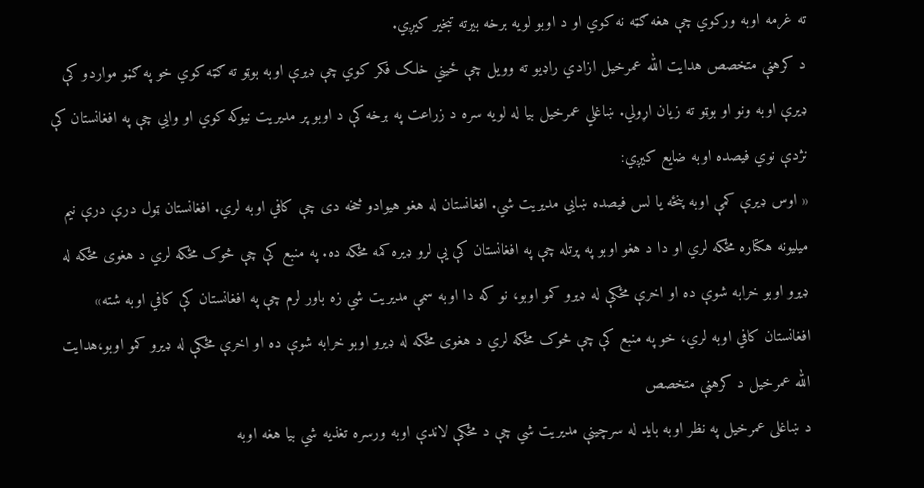ته غرمه اوبه ورکوي چې هغه ګټه نه کوي او د اوبو لویه برخه بیرته تبخیر کیږي.
د کرهڼې متخصص هدایت الله عمرخیل ازادي راډيو ته وویل چې ځیني خلک فکر کوي چې ډيرې اوبه بوټو ته ګټه کوي خو په ګڼو مواردو کې ډيرې اوبه ونو او بوټو ته زیان اړولي. ښاغلي عمرخیل بیا له لویه سره د زراعت په برخه کې د اوبو پر مدیریت نیوکه کوي او وایي چې په افغانستان کې نژدې نوي فیصده اوبه ضایع کیږي:
« اوس ډیرې کمې اوبه پنځه یا لس فیصده ښایي مدیریت شي. افغانستان له هغو هیوادو څخه دی چې کافي اوبه لري. افغانستان ټول درې درې نیم میلیونه هکتاره مځکه لري او دا د هغو اوبو په پرتله چې په افغانستان کې یې لرو ډیره کمه مځکه ده. په منبع کې چې څوک مځکه لري د هغوی مځکه له ډيرو اوبو خرابه شوې ده او اخرې مځکې له ډيرو کمو اوبو، نو که دا اوبه سمې مدیریت شي زه باور لرم چې په افغانستان کې کافي اوبه شته»
افغانستان کافي اوبه لري، خو په منبع کې چې څوک مځکه لري د هغوی مځکه له ډيرو اوبو خرابه شوې ده او اخرې مځکې له ډيرو کمو اوبو،هدایت الله عمرخیل د کرهڼې متخصص
د ښاغلی عمرخیل په نظر اوبه باید له سرچینې مدیریت شي چې د مځکې لاندې اوبه ورسره تغذیه شي بیا هغه اوبه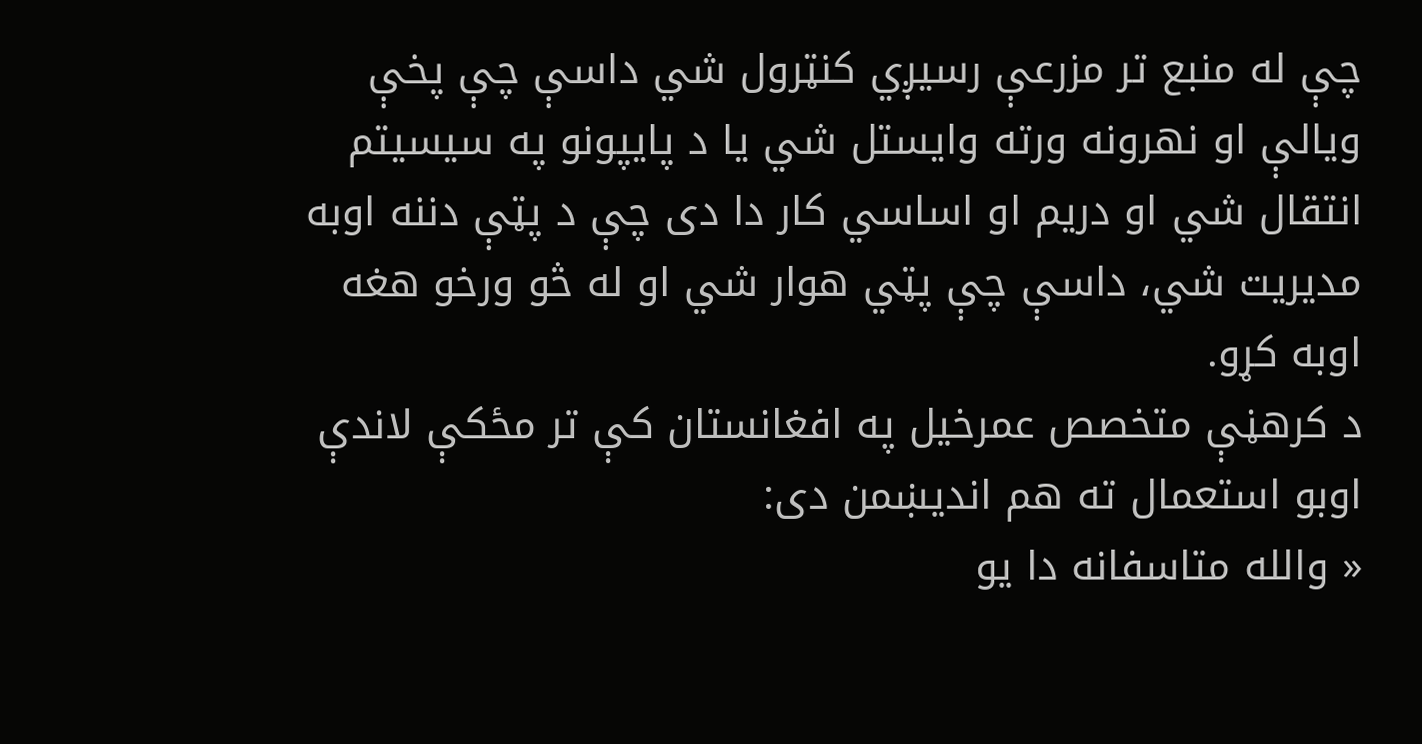چې له منبع تر مزرعې رسیږي کنټرول شي داسې چې پخې ویالې او نهرونه ورته وایستل شي یا د پایپونو په سیسیتم انتقال شي او دریم او اساسي کار دا دی چې د پټې دننه اوبه مدیریت شي، داسې چې پټي هوار شي او له څو ورخو هغه اوبه کړو.
د کرهڼې متخصص عمرخیل په افغانستان کې تر مځکې لاندې اوبو استعمال ته هم اندیښمن دی:
« والله متاسفانه دا یو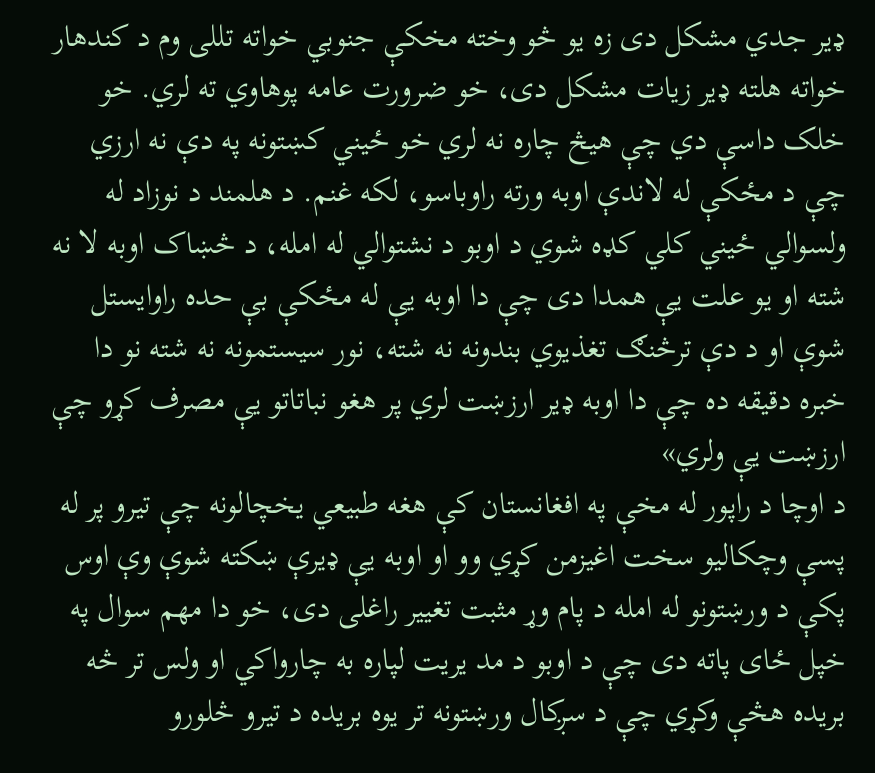ډیر جدي مشکل دی زه یو څو وخته مخکې جنوبي خواته تللی وم د کندهار خواته هلته ډیر زیات مشکل دی، خو ضرورت عامه پوهاوي ته لري. خو خلک داسې دي چې هیڅ چاره نه لري خو ځیني کښتونه په دې نه ارزي چې د مځکې له لاندې اوبه ورته راوباسو، لکه غنم. د هلمند د نوزاد له ولسوالي ځیني کلي کډه شوي د اوبو د نشتوالي له امله، د څښاک اوبه لا نه شته او یو علت یې همدا دی چې دا اوبه یې له مځکې بې حده راوایستل شوې او د دې ترڅنګ تغذیوي بندونه نه شته، نور سیستمونه نه شته نو دا خبره دقیقه ده چې دا اوبه ډیر ارزښت لري پر هغو نباتاتو یې مصرف کړو چې ارزښت یې ولري»
د اوچا د راپور له مخې په افغانستان کې هغه طبیعي یخچالونه چې تیرو پر له پسې وچکالیو سخت اغیزمن کړي وو او اوبه یې ډیرې ښکته شوې وې اوس پکې د ورښتونو له امله د پام وړ مثبت تغییر راغلی دی، خو دا مهم سوال په خپل ځای پاته دی چې د اوبو د مد یریت لپاره به چارواکي او ولس تر څه بریده هڅې وکړي چې د سږکال ورښتونه تر یوه بریده د تیرو څلورو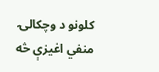کلونو د وچکالۍ منفي اغیزې څه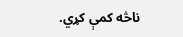ناڅه کمې کړي.